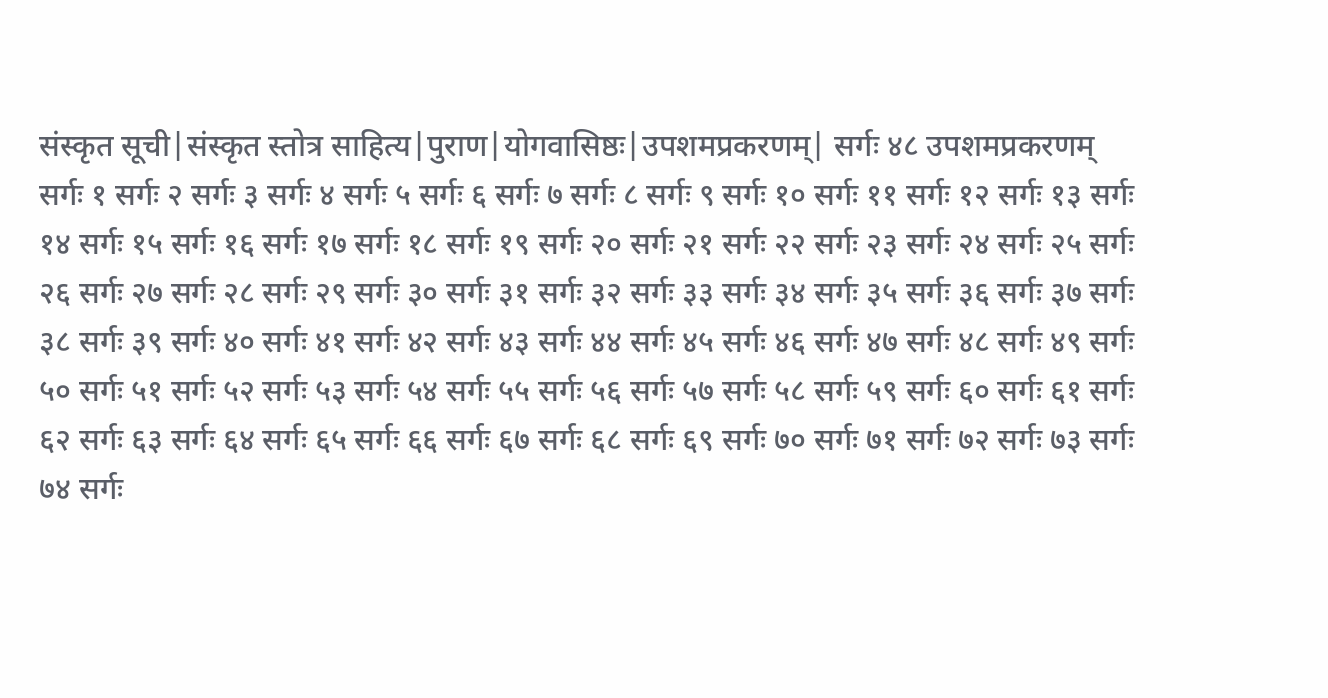संस्कृत सूची|संस्कृत स्तोत्र साहित्य|पुराण|योगवासिष्ठः|उपशमप्रकरणम्| सर्गः ४८ उपशमप्रकरणम् सर्गः १ सर्गः २ सर्गः ३ सर्गः ४ सर्गः ५ सर्गः ६ सर्गः ७ सर्गः ८ सर्गः ९ सर्गः १० सर्गः ११ सर्गः १२ सर्गः १३ सर्गः १४ सर्गः १५ सर्गः १६ सर्गः १७ सर्गः १८ सर्गः १९ सर्गः २० सर्गः २१ सर्गः २२ सर्गः २३ सर्गः २४ सर्गः २५ सर्गः २६ सर्गः २७ सर्गः २८ सर्गः २९ सर्गः ३० सर्गः ३१ सर्गः ३२ सर्गः ३३ सर्गः ३४ सर्गः ३५ सर्गः ३६ सर्गः ३७ सर्गः ३८ सर्गः ३९ सर्गः ४० सर्गः ४१ सर्गः ४२ सर्गः ४३ सर्गः ४४ सर्गः ४५ सर्गः ४६ सर्गः ४७ सर्गः ४८ सर्गः ४९ सर्गः ५० सर्गः ५१ सर्गः ५२ सर्गः ५३ सर्गः ५४ सर्गः ५५ सर्गः ५६ सर्गः ५७ सर्गः ५८ सर्गः ५९ सर्गः ६० सर्गः ६१ सर्गः ६२ सर्गः ६३ सर्गः ६४ सर्गः ६५ सर्गः ६६ सर्गः ६७ सर्गः ६८ सर्गः ६९ सर्गः ७० सर्गः ७१ सर्गः ७२ सर्गः ७३ सर्गः ७४ सर्गः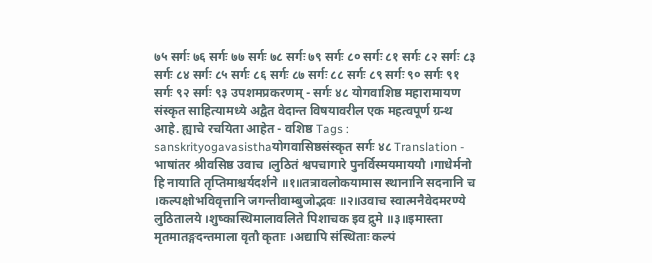७५ सर्गः ७६ सर्गः ७७ सर्गः ७८ सर्गः ७९ सर्गः ८० सर्गः ८१ सर्गः ८२ सर्गः ८३ सर्गः ८४ सर्गः ८५ सर्गः ८६ सर्गः ८७ सर्गः ८८ सर्गः ८९ सर्गः ९० सर्गः ९१ सर्गः ९२ सर्गः ९३ उपशमप्रकरणम् - सर्गः ४८ योगवाशिष्ठ महारामायण संस्कृत साहित्यामध्ये अद्वैत वेदान्त विषयावरील एक महत्वपूर्ण ग्रन्थ आहे. ह्याचे रचयिता आहेत - वशिष्ठ Tags : sanskrityogavasisthaयोगवासिष्ठसंस्कृत सर्गः ४८ Translation - भाषांतर श्रीवसिष्ठ उवाच ।लुठितं श्वपचागारे पुनर्विस्मयमाययौ ।गाधेर्मनो हि नायाति तृप्तिमाश्चर्यदर्शने ॥१॥तत्रावलोकयामास स्थानानि सदनानि च ।कल्पक्षोभविवृत्तानि जगन्तीवाम्बुजोद्भवः ॥२॥उवाच स्वात्मनैवेदमरण्ये लुठितालये ।शुष्कास्थिमालावलिते पिशाचक इव द्रुमे ॥३॥इमास्ता मृतमातङ्गदन्तमाला वृतौ कृताः ।अद्यापि संस्थिताः कल्पं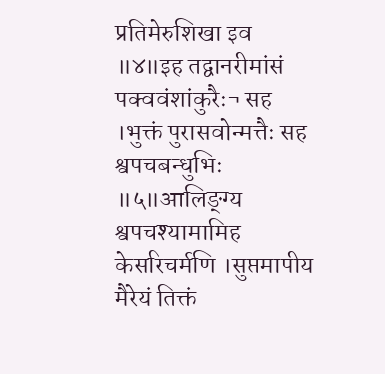प्रतिमेरुशिखा इव ॥४॥इह तद्वानरीमांसं पक्ववंशांकुरैः¬ सह ।भुक्तं पुरासवोन्मत्तैः सह श्वपचबन्धुभिः ॥५॥आलिङ्ग्य श्वपचश्यामामिह केसरिचर्मणि ।सुप्तमापीय मैरेयं तिक्तं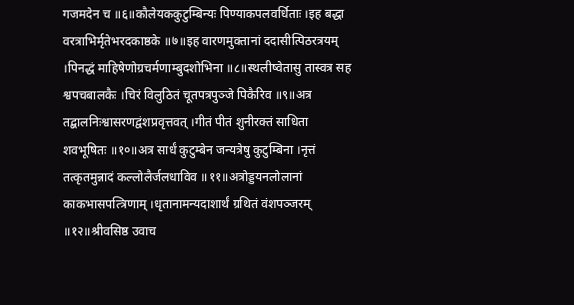गजमदेन च ॥६॥कौलेयककुटुम्बिन्यः पिण्याकपलवर्धिताः ।इह बद्धा वरत्राभिर्मृतेभरदकाष्ठके ॥७॥इह वारणमुक्तानां ददासीत्पिठरत्रयम् ।पिनद्धं माहिषेणोग्रचर्मणाम्बुदशोभिना ॥८॥स्थलीष्वेतासु तास्वत्र सह श्वपचबालकैः ।चिरं विलुठितं चूतपत्रपुञ्जे पिकैरिव ॥९॥अत्र तद्बालनिःश्वासरणद्वंशप्रवृत्तवत् ।गीतं पीतं शुनीरक्तं साधिता शवभूषितः ॥१०॥अत्र सार्धं कुटुम्बेन जन्यत्रेषु कुटुम्बिना ।नृत्तं तत्कृतमुन्नादं कल्लोलैर्जलधाविव ॥११॥अत्रोड्डयनलोलानां काकभासपत्त्रिणाम् ।धृतानामन्यदाशार्थं ग्रथितं वंशपञ्जरम् ॥१२॥श्रीवसिष्ठ उवाच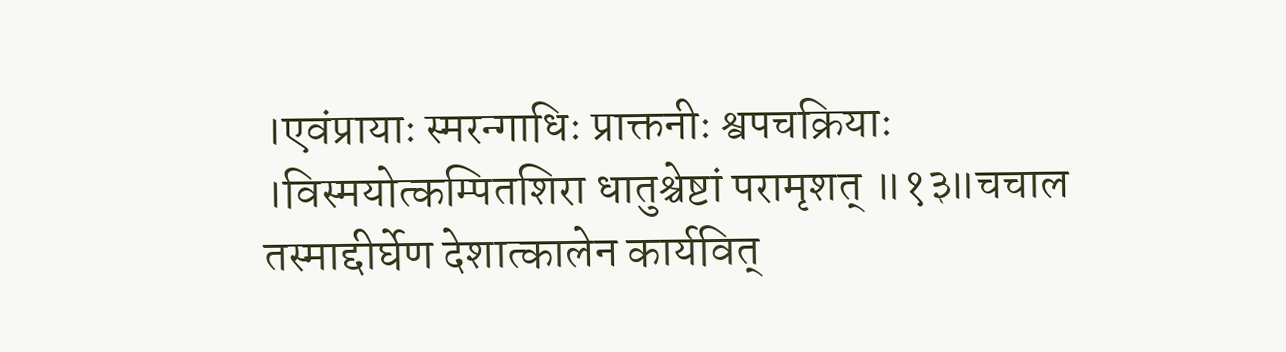।एवंप्रायाः स्मरन्गाधिः प्राक्तनीः श्वपचक्रियाः ।विस्मयोत्कम्पितशिरा धातुश्चेष्टां परामृशत् ॥१३॥चचाल तस्माद्दीर्घेण देशात्कालेन कार्यवित्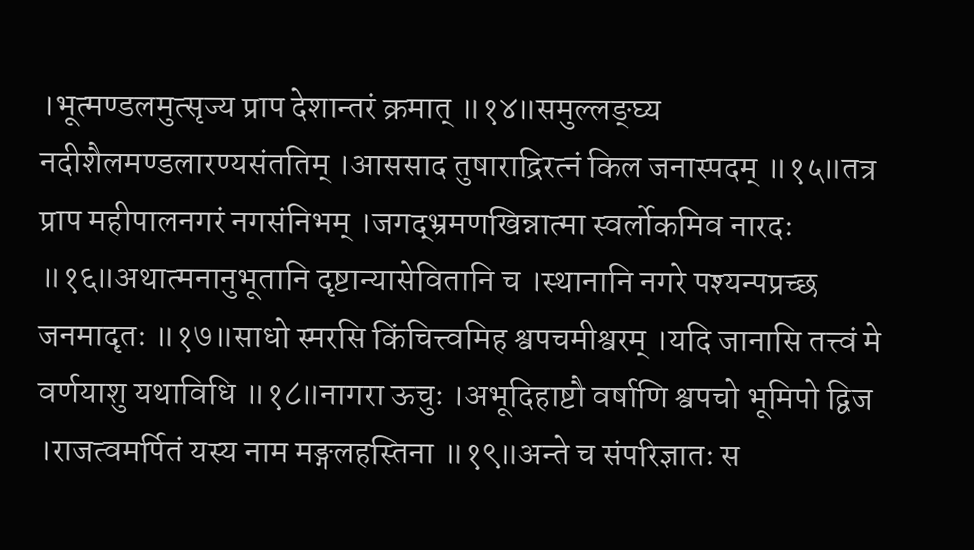।भूत्मण्डलमुत्सृज्य प्राप देशान्तरं क्रमात् ॥१४॥समुल्लङ्घ्य नदीशैलमण्डलारण्यसंततिम् ।आससाद तुषाराद्रिरत्नं किल जनास्पदम् ॥१५॥तत्र प्राप महीपालनगरं नगसंनिभम् ।जगद्भ्रमणखिन्नात्मा स्वर्लोकमिव नारदः ॥१६॥अथात्मनानुभूतानि दृष्टान्यासेवितानि च ।स्थानानि नगरे पश्यन्पप्रच्छ जनमादृतः ॥१७॥साधो स्मरसि किंचित्त्वमिह श्वपचमीश्वरम् ।यदि जानासि तत्त्वं मे वर्णयाशु यथाविधि ॥१८॥नागरा ऊचुः ।अभूदिहाष्टौ वर्षाणि श्वपचो भूमिपो द्विज ।राजत्वमर्पितं यस्य नाम मङ्गलहस्तिना ॥१९॥अन्ते च संपरिज्ञातः स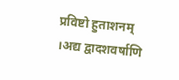प्रविष्टो हुताशनम् ।अद्य द्वादशवर्षाणि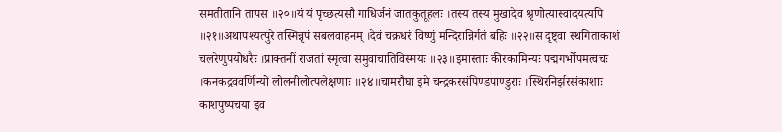समतीतानि तापस ॥२०॥यं यं पृच्छत्यसौ गाधिर्जनं जातकुतूहलः ।तस्य तस्य मुखादेव श्रृणोत्यास्वादयत्यपि ॥२१॥अथापश्यत्पुरे तस्मिन्नृपं सबलवाहनम् ।देवं चक्रधरं विष्णुं मन्दिरान्निर्गतं बहिः ॥२२॥स दृष्ट्वा स्थगिताकाशं चलरेणुपयोधरैः ।प्राक्तनीं राजतां स्मृत्वा समुवाचातिविस्मयः ॥२३॥इमास्ताः कीरकामिन्यः पद्मगर्भोपमत्वचः ।कनकद्रववर्णिन्यो लोलनीलोत्पलेक्षणाः ॥२४॥चामरौघा इमे चन्द्रकरसंपिण्डपाण्डुराः ।स्थिरनिर्झरसंकाशाः काशपुष्पचया इव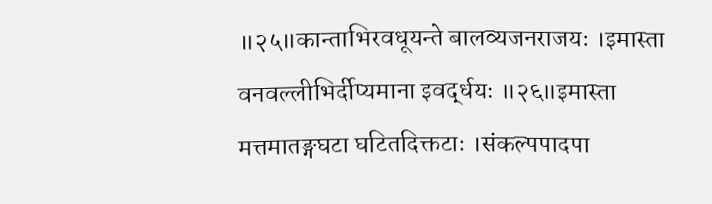॥२५॥कान्ताभिरवधूयन्ते बालव्यजनराजयः ।इमास्ता वनवल्लीभिर्दीप्यमाना इवर्द्धयः ॥२६॥इमास्ता मत्तमातङ्गघटा घटितदिक्तटाः ।संकल्पपादपा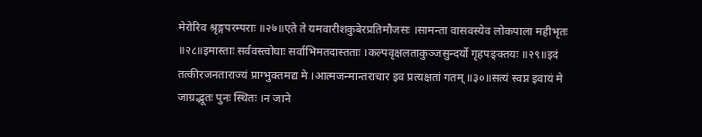मेरोरिव श्रृङ्गपरम्पराः ॥२७॥एते ते यमवारीशकुबेरप्रतिमौजसः ।सामन्ता वासवस्येव लोकपाला महीभृतः ॥२८॥इमास्ताः सर्ववस्त्वोघाः सर्वाभिमतदास्तताः ।कल्पवृक्षलताकुञ्जसुन्दर्यो गृहपङ्क्तयः ॥२९॥इदं तत्कीरजनताराज्यं प्राग्भुक्तमद्य मे ।आत्मजन्मान्तराचार इव प्रत्यक्षतां गतम् ॥३०॥सत्यं स्वप्न इवायं मे जाग्रद्भूतः पुनः स्थितः ।न जाने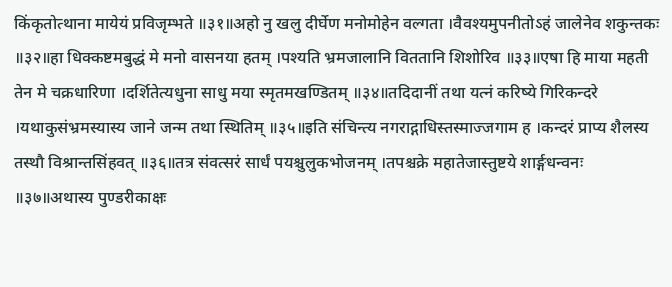किंकृतोत्थाना मायेयं प्रविजृम्भते ॥३१॥अहो नु खलु दीर्घेण मनोमोहेन वल्गता ।वैवश्यमुपनीतोऽहं जालेनेव शकुन्तकः ॥३२॥हा धिक्कष्टमबुद्धं मे मनो वासनया हतम् ।पश्यति भ्रमजालानि विततानि शिशोरिव ॥३३॥एषा हि माया महती तेन मे चक्रधारिणा ।दर्शितेत्यधुना साधु मया स्मृतमखण्डितम् ॥३४॥तदिदानीं तथा यत्नं करिष्ये गिरिकन्दरे ।यथाकुसंभ्रमस्यास्य जाने जन्म तथा स्थितिम् ॥३५॥इति संचिन्त्य नगराद्गाधिस्तस्माज्जगाम ह ।कन्दरं प्राप्य शैलस्य तस्थौ विश्रान्तसिंहवत् ॥३६॥तत्र संवत्सरं सार्धं पयश्चुलुकभोजनम् ।तपश्चक्रे महातेजास्तुष्टये शार्ङ्गधन्वनः ॥३७॥अथास्य पुण्डरीकाक्षः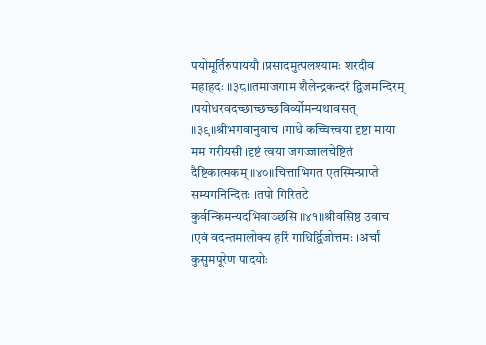पयोमूर्तिरुपाययौ ।प्रसादमुत्पलश्यामः शरदीव महाहदः ॥३८॥तमाजगाम शैलेन्द्रकन्दरं द्विजमन्दिरम् ।पयोधरवदच्छाच्छच्छविर्व्योमन्यथावसत् ॥३९॥श्रीभगवानुवाच ।गाधे कच्चित्त्वया दृष्टा माया मम गरीयसी ।दृष्टं त्वया जगज्जालचेष्टितं दैष्टिकात्मकम् ॥४०॥चित्ताभिगत एतस्मिन्प्राप्ते सम्यगनिन्दितः ।तपो गिरितटे कुर्वन्किमन्यदभिवाञ्छसि ॥४१॥श्रीवसिष्ठ उवाच ।एवं वदन्तमालोक्य हरिं गाधिर्द्विजोत्तमः ।अर्चां कुसुमपूरेण पादयोः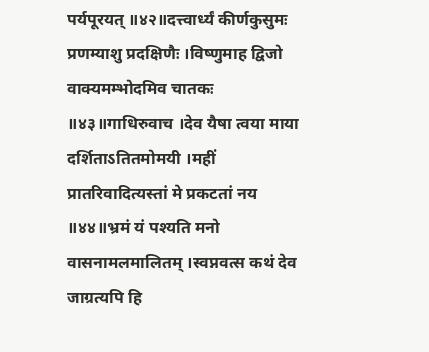पर्यपूरयत् ॥४२॥दत्त्वार्ध्यं कीर्णकुसुमः प्रणम्याशु प्रदक्षिणैः ।विष्णुमाह द्विजो वाक्यमम्भोदमिव चातकः ॥४३॥गाधिरुवाच ।देव यैषा त्वया माया दर्शिताऽतितमोमयी ।महीं प्रातरिवादित्यस्तां मे प्रकटतां नय ॥४४॥भ्रमं यं पश्यति मनो वासनामलमालितम् ।स्वप्नवत्स कथं देव जाग्रत्यपि हि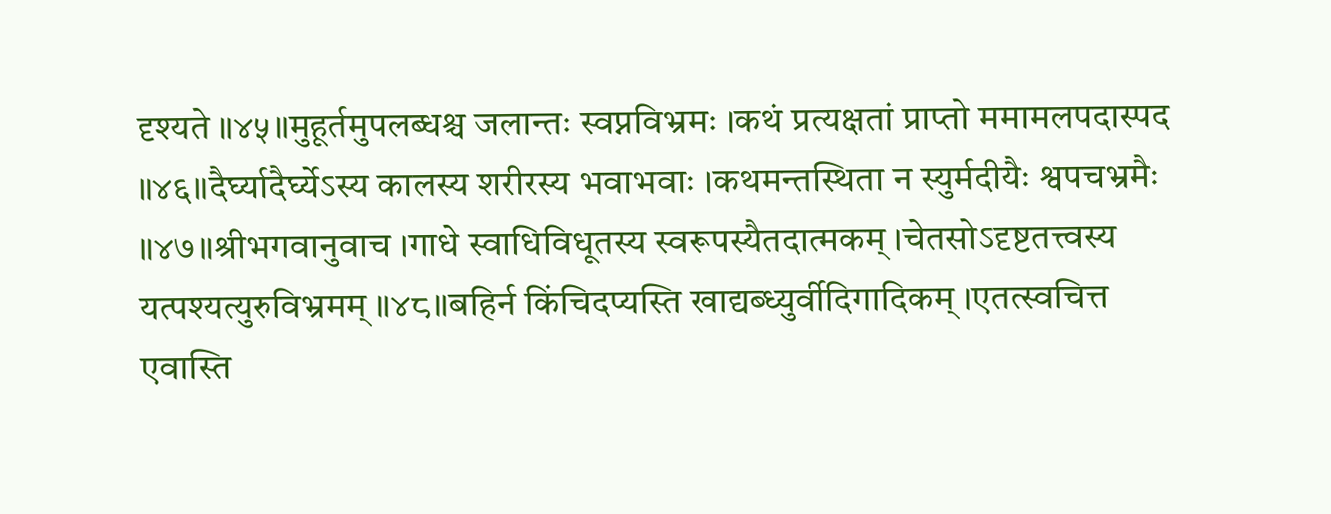दृश्यते ॥४५॥मुहूर्तमुपलब्धश्च जलान्तः स्वप्नविभ्रमः ।कथं प्रत्यक्षतां प्राप्तो ममामलपदास्पद ॥४६॥दैर्घ्यादैर्घ्येऽस्य कालस्य शरीरस्य भवाभवाः ।कथमन्तस्थिता न स्युर्मदीयैः श्वपचभ्रमैः ॥४७॥श्रीभगवानुवाच ।गाधे स्वाधिविधूतस्य स्वरूपस्यैतदात्मकम् ।चेतसोऽदृष्टतत्त्वस्य यत्पश्यत्युरुविभ्रमम् ॥४८॥बहिर्न किंचिदप्यस्ति खाद्यब्ध्युर्वीदिगादिकम् ।एतत्स्वचित्त एवास्ति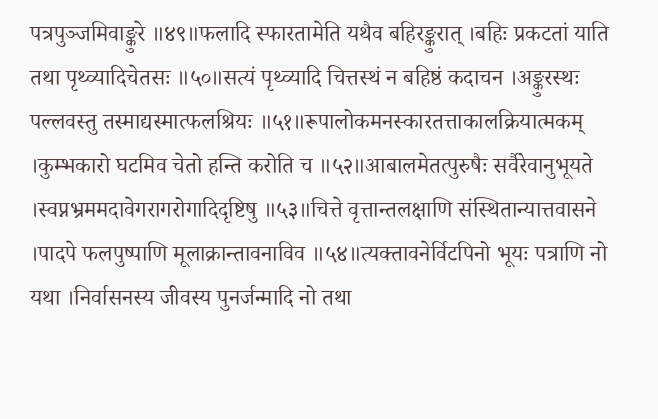पत्रपुञ्जमिवाङ्कुरे ॥४९॥फलादि स्फारतामेति यथैव बहिरङ्कुरात् ।बहिः प्रकटतां याति तथा पृथ्व्यादिचेतसः ॥५०॥सत्यं पृथ्व्यादि चित्तस्थं न बहिष्ठं कदाचन ।अङ्कुरस्थः पल्लवस्तु तस्माद्यस्मात्फलश्रियः ॥५१॥रूपालोकमनस्कारतत्ताकालक्रियात्मकम् ।कुम्भकारो घटमिव चेतो हन्ति करोति च ॥५२॥आबालमेतत्पुरुषैः सर्वैरेवानुभूयते ।स्वप्नभ्रममदावेगरागरोगादिदृष्टिषु ॥५३॥चित्ते वृत्तान्तलक्षाणि संस्थितान्यात्तवासने ।पादपे फलपुष्पाणि मूलाक्रान्तावनाविव ॥५४॥त्यक्तावनेर्विटपिनो भूयः पत्राणि नो यथा ।निर्वासनस्य जीवस्य पुनर्जन्मादि नो तथा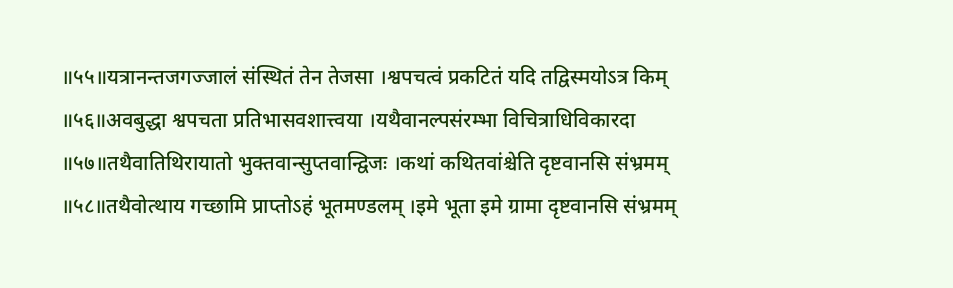॥५५॥यत्रानन्तजगज्जालं संस्थितं तेन तेजसा ।श्वपचत्वं प्रकटितं यदि तद्विस्मयोऽत्र किम् ॥५६॥अवबुद्धा श्वपचता प्रतिभासवशात्त्वया ।यथैवानल्पसंरम्भा विचित्राधिविकारदा ॥५७॥तथैवातिथिरायातो भुक्तवान्सुप्तवान्द्विजः ।कथां कथितवांश्चेति दृष्टवानसि संभ्रमम् ॥५८॥तथैवोत्थाय गच्छामि प्राप्तोऽहं भूतमण्डलम् ।इमे भूता इमे ग्रामा दृष्टवानसि संभ्रमम्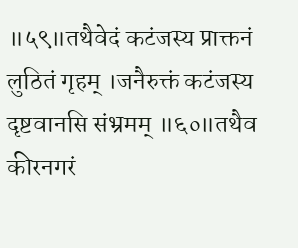॥५९॥तथैवेदं कटंजस्य प्राक्तनं लुठितं गृहम् ।जनैरुक्तं कटंजस्य दृष्टवानसि संभ्रमम् ॥६०॥तथैव कीरनगरं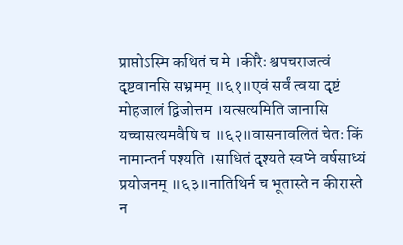प्राप्तोऽस्मि कथितं च मे ।कीरैः श्वपचराजत्वं दृष्टवानसि सभ्रमम् ॥६१॥एवं सर्वं त्वया दृष्टं मोहजालं द्विजोत्तम ।यत्सत्यमिति जानासि यच्चासत्यमवैषि च ॥६२॥वासनावलितं चेतः किं नामान्तर्न पश्यति ।साधितं दृश्यते स्वप्ने वर्षसाध्यं प्रयोजनम् ॥६३॥नातिथिर्न च भूतास्ते न कीरास्ते न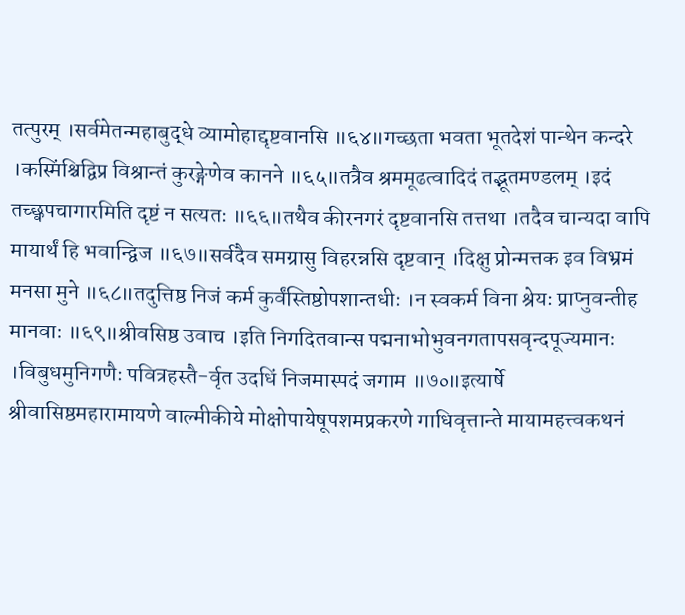तत्पुरम् ।सर्वमेतन्महाबुद्धे व्यामोहाद्दृष्टवानसि ॥६४॥गच्छता भवता भूतदेशं पान्थेन कन्दरे ।कस्मिंश्चिद्विप्र विश्रान्तं कुरङ्गेणेव कानने ॥६५॥तत्रैव श्रममूढत्वादिदं तद्भूतमण्डलम् ।इदं तच्छ्वपचागारमिति दृष्टं न सत्यतः ॥६६॥तथैव कीरनगरं दृष्टवानसि तत्तथा ।तदैव चान्यदा वापि मायार्थं हि भवान्द्विज ॥६७॥सर्वदैव समग्रासु विहरन्नसि दृष्टवान् ।दिक्षु प्रोन्मत्तक इव विभ्रमं मनसा मुने ॥६८॥तदुत्तिष्ठ निजं कर्म कुर्वंस्तिष्ठोपशान्तधीः ।न स्वकर्म विना श्रेयः प्राप्नुवन्तीह मानवाः ॥६९॥श्रीवसिष्ठ उवाच ।इति निगदितवान्स पद्मनाभोभुवनगतापसवृन्दपूज्यमानः ।विबुधमुनिगणैः पवित्रहस्तै-र्वृत उदधिं निजमास्पदं जगाम ॥७०॥इत्यार्षे श्रीवासिष्ठमहारामायणे वाल्मीकीये मोक्षोपायेषूपशमप्रकरणे गाधिवृत्तान्ते मायामहत्त्वकथनं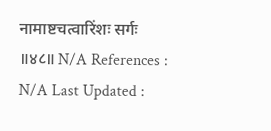नामाष्टचत्वारिंशः सर्गः ॥४८॥ N/A References : N/A Last Updated :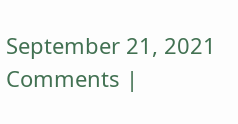September 21, 2021 Comments |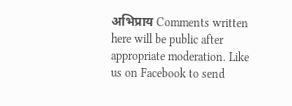अभिप्राय Comments written here will be public after appropriate moderation. Like us on Facebook to send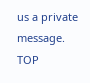us a private message. TOP